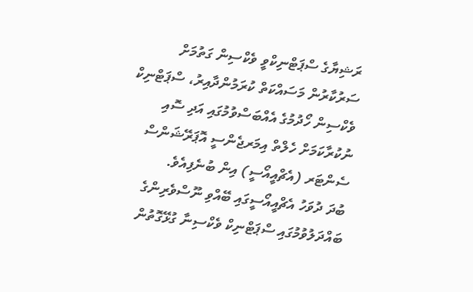ރަޝިޔާގެ ސްޕަޓްނިކްވީ ވެކްސިން ގަތުމަށް ސަރުކާރުން މަސައްކަތް ކުރަމުންދާއިރު، ސްޕަޓްނިކް ވެކްސިން ހޯދުމުގެ އެއްބަސްވުމުގައި އަދި ސޮއި ނުކުރާކަމަށް ހެލްތް އިމަރޖެންސީ އޮޕަރޭޝަންސް ސެންޓަރ (އެޗްއީއޯސީ) އިން ބުނެފިއެވެ.
ބުދަ ދުވަހު އެޗްއީއޯސީގައި ބޭއްވި ނޫސްވެރިންގެ ބައްދަލުވުމުގައި ސްޕަޓްނިކް ވެކްސިނާ ގުޅޭގޮތުން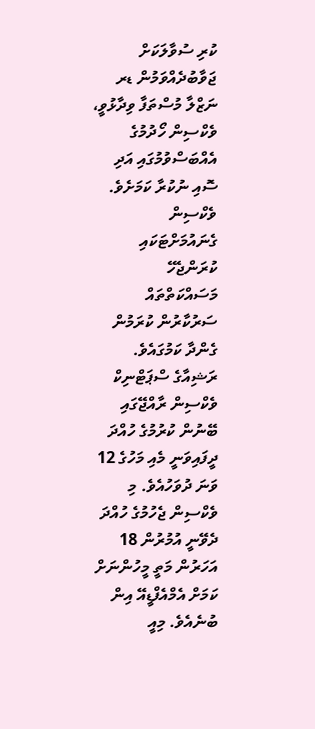ކުރި ސުވާލަކަށް ޖަވާބުދެއްވަމުން ޑރ ނަޒްލާ މުސްތަފާ ވިދާޅުވީ، ވެކްސިން ހޯދުމުގެ އެއްބަސްވުމުގައި އަދި ސޮއި ނުކުރާ ކަމަށެވެ. ވެކްސިން ގެނައުމަށްޓަކައި ކުރަންޖެހޭ މަސައްކަތްތައް ސަރުކާރުން ކުރަމުން ގެންދާ ކަމުގައެވެ.
ރަޝިއާގެ ސްޕަޓްނިކް ވެކްސިން ރާއްޖޭގައި ބޭނުން ކުރުމުގެ ހުއްދަ ދީފައިވަނީ މެއި މަހުގެ 12 ވަނަ ދުވަހުއެވެ. މި ވެކްސިން ޖެހުމުގެ ހުއްދަ ދެވޭނީ އުމުރުން 18 އަހަރުން މަތީ މީހުންނަށް ކަމަށް އެމްއެފްޑީއޭ އިން ބުނެއެވެ. މިއީ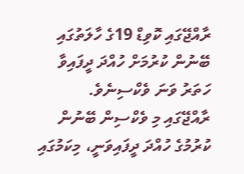ރާއްޖޭގައި ކޮވިޑް 19ގެ ހާލަތުގައި ބޭނުން ކުރުމަށް ހުއްދަ ދީފައިވާ ހަތަރު ވަނަ ވެކްސިނެވެ.
ރާއްޖޭގައި މި ވެކްސިން ބޭނުން ކުރުމުގެ ހުއްދަ ދީފައިވަނީ، މިކަމުގައި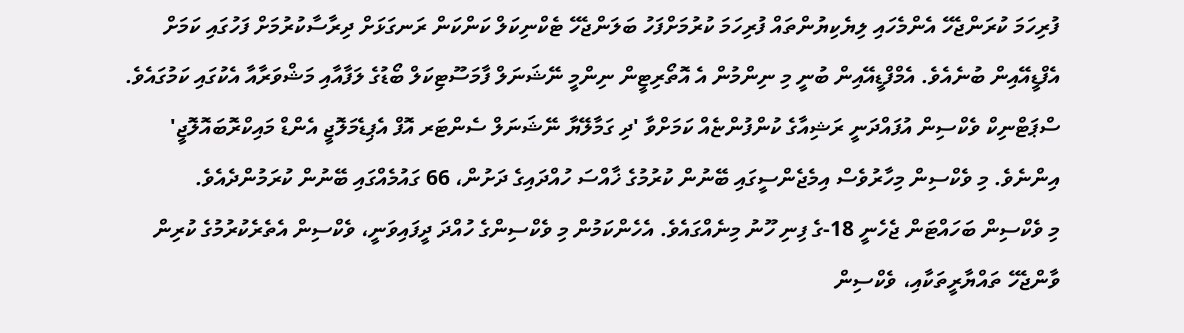ފުރިހަމަ ކުރަންޖެހޭ އެންމެހައި ލިޔެކިޔުންތައް ފުރިހަމަ ކުރުމަށްފަހު ބަލަންޖެހޭ ޓެކްނިކަލް ކަންކަން ރަނގަޅަށް ދިރާސާކުރުމަށް ފަހުގައި ކަމަށް އެފްޑީއޭއިން ބުނެއެވެ. އެމްފްޑީއޭއިން ބުނީ މި ނިންމުން އެ އޮތޯރިޓީން ނިންމީ ނޭޝަނަލް ފާމަސޫޓިކަލް ބޯޑުގެ ލަފާއާއި މަޝްވަރާއާ އެކުގައި ކަމުގައެވެ.
ސްޕަޓްނިކް ވެކްސިން އުފައްދަނީ ރަޝިއާގެ ކުންފުންޏެއް ކަމަށްވާ 'ދި ގަމާލޭޔާ ނޭޝަނަލް ސެންޓަރ އޮފް އެޕިޑެމަލޮޖީ އެންޑް މައިކްރޮބައޮލޮޖީ' އިންނެވެ. މި ވެކްސިން މިހާރުވެސް އިމެޖެންސީގައި ބޭނުން ކުރުމުގެ ޚާއްސަ ހުއްދައިގެ ދަށުން، 66 ގައުމެއްގައި ބޭނުން ކުރަމުންދެއެވެ.
މި ވެކްސިން ބަހައްޓަން ޖެހެނީ 18-ގެ ފިނި ހޫނު މިނެއްގައެވެ. އެހެންކަމުން މި ވެކްސިންގެ ހުއްދަ ދީފައިވަނީ، ވެކްސިން އެތެރެކުރުމުގެ ކުރިން ވާންޖެހޭ ތައްޔާރީތަކާއި، ވެކްސިން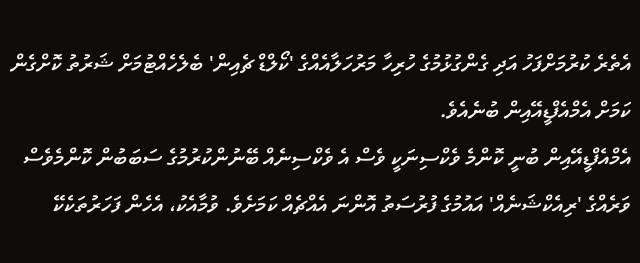އެތެރެ ކުރުމަށްފަހު އަދި ގެންގުޅުމުގެ ހުރިހާ މަރުހަލާއެއްގެ 'ކޯލްޑް ޗެއިން' ބެލެހެއްޓުމަށް ޝަރުތު ކޮށްގެން ކަމަށް އެމްއެފްޑީއޭއިން ބުނެއެވެ.
އެމްއެފްޑީއޭއިން ބުނީ ކޮންމެ ވެކްސިނަކީ ވެސް އެ ވެކްސިނެއް ބޭނުންކުރުމުގެ ސަބަބުން ކޮންމެވެސް ވަރެއްގެ 'ރިއެކްޝަނެއް' އައުމުގެ ފުރުސަތު އޮންނަ އެއްޗެއް ކަމަށެވެ. ވުމާއެކު، އެހެން ފަހަރުތަކެކޭ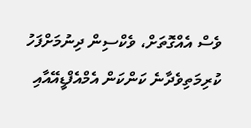ވެސް އެއްގޮތަށް، ވެކްސިން ދިނުމަށްފަހު ކުރިމަތިވެދާނެ ކަންކަން އެމްއެފްޑީއޭއާއި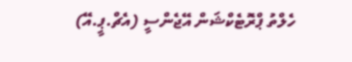ހެލްތު ޕްރޮޓެކްޝަން އޭޖެންސީ (އެޗް.ޕީ.އޭ)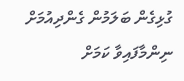ގުޅިގެން ބަލަމުން ގެންދިއުމަށް ނިންމާފައިވާ ކަމަށް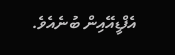އެފްޑީއޭއިން ބުނެއެވެ.